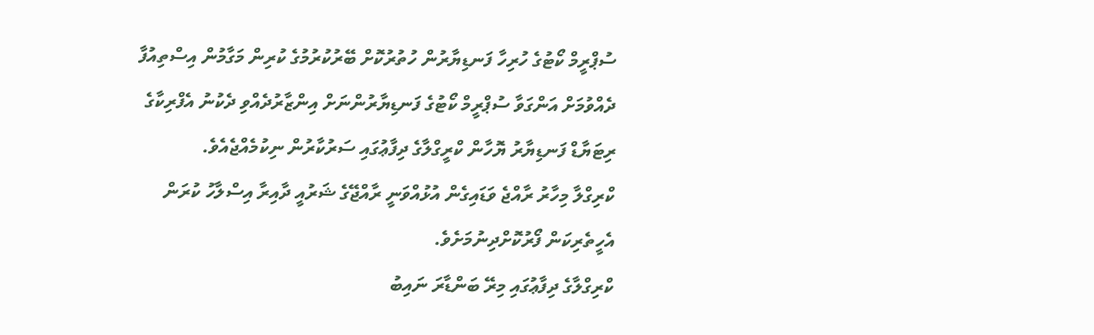ސުޕްރީމް ކޯޓުގެ ހުރިހާ ފަނޑިޔާރުން ހުތުރުކޮށް ބޭރުކުރުމުގެ ކުރިން މަގާމުން އިސްތިއުފާ ދެއްވުމަށް އަންގަވާ ސުޕްރީމް ކޯޓުގެ ފަނޑިޔާރުންނަށް އިންޒާރުދެއްވި ދެކުނު އެފްރިކާގެ ރިޓަޔާޑް ފަނޑިޔާރު ޔޮހާން ކްރީގްލާގެ ދިފާޢުގައި ސަރުކާރުން ނިކުމެއްޖެއެވެ.
ކްރިގްލާ މިހާރު ރާއްޖެ ވަޑައިގެން އުޅުއްވަނީ ރާއްޖޭގެ ޝަރުއީ ދާއިރާ އިސްލާހު ކުރަން އެހީތެރިކަން ފޯރުކޮށްދިނުމަށެވެ.
ކްރިގްލާގެ ދިފާޢުގައި މިރޭ ބަންޑާރަ ނައިބު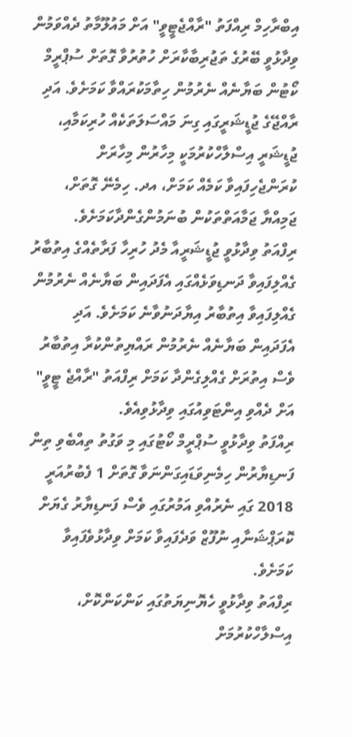އިބްރާހިމް ރިއްފަތު "ރާއްޖެޓީވީ" އަށް މައުލޫމާތު ދެއްވަމުން ވިދާޅުވީ ބޭރުގެ ތަޖުރިބާކާރަށް ހުތުރުވާ ގޮތަށް ސުޕްރީމް ކޯޓުން ބަޔާނެއް ނެރުމުން ހިތާމަކުރައްވާ ކަމަށެވެ. އަދި ރާއްޖޭގެ ޖުޑީޝަރީގައި ގިނަ މައްސަލަތަކެއް ހުރިކަމާއި، ޖުޑީޝަރީ އިސްލާހްކުރުމަކީ މިހާރުން މިހާރަށް ކުރަންޖެހިފައިވާ ކަމެއް ކަމަށް، އދ. ހިމެނޭ ގޮތަށް، ޖަމިއްޔާ ޖަމާއަތްތަކުން ބުނަމުންގެންދާކަމަށެވެ.
ރިފްއަތު ވިދާޅުވީ ޖުޑީޝަރީއާ މެދު ހުރިހާ ފަރާތެއްގެ އިތުބާރު ގެއްލިފައިވާ ދަނޑިވަޅެއްގައި އެފަދައިން ބަޔާނެއް ނެރުމުން ގެއްލިފައިވާ އިތުބާރު އިޔާދަނުވާނެ ކަމަށެވެ. އަދި އެފަދައިން ބަޔާނެއް ނެރުމުން ރައްޔިތުންކުރާ އިތުބާރު ވެސް އިތުރަށް ގެއްލިގެންދާ ކަމަށް ރިފްއަތު "ރާއްޖެ ޓީވީ" އަށް ދެއްވި އިންޓަވިއުގައި ވިދާޅުވިއެވެ.
ރިއްފަތު ވިދާޅުވީ ސުޕްރީމް ކޯޓުގައި މި ވަގުތު ތިއްބެވި ތިން ފަނޑިޔާރުން ހިމެނިވަޑައިގަންނަވާ ގޮތަށް 1 ފެބުރުއަރީ 2018 ގައި ނެރުއްވި އަމުރުގައި ވެސް ފަނޑިޔާރު ގެޔަށް ކޮރަޕްޝަނާއި ނުފޫޒް ވަދެފައިވާ ކަމަށް ވިދާޅުވެފައިވާ ކަމަށެވެ.
ރިފްއަތު ވިދާޅުވީ ހެޔޮނިޔަތުގައި ކަންކަންކޮށް، އިސްލާހްކުރުމަށް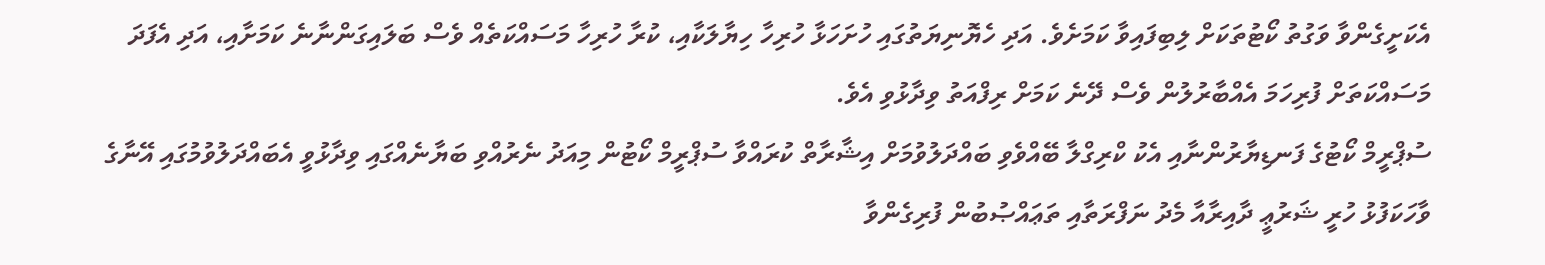އެކަށީގެންވާ ވަގުތު ކޯޓުތަކަށް ލިބިފައިވާ ކަމަށެވެ. އަދި ހެޔޮނިޔަތުގައި ހުށަހަޅާ ހުރިހާ ހިޔާލަކާއި، ކުރާ ހުރިހާ މަސައްކަތެއް ވެސް ބަލައިގަންނާނެ ކަމަށާއި، އަދި އެފަދަ މަސައްކަތަށް ފުރިހަމަ އެއްބާރުލުން ވެސް ދޭނެ ކަމަށް ރިފްއަތު ވިދާޅުވި އެވެ.
ސުޕްރީމް ކޯޓުގެ ފަނޑިޔާރުންނާއި އެކު ކްރިގްލާ ބޭއްވެވި ބައްދަލުވުމަށް އިޝާރާތް ކުރައްވާ ސުޕްރީމް ކޯޓުން މިއަދު ނެރުއްވި ބަޔާނެއްގައި ވިދާޅުވީ އެބައްދަލުވުމުގައި އޭނާގެ ވާހަކަފުޅު ހުރީ ޝަރުޢީ ދާއިރާއާ މެދު ނަފްރަތާއި ތަޢައްޞުބުން ފުރިގެންވާ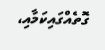ގޮތެއްގައިކަމާއި،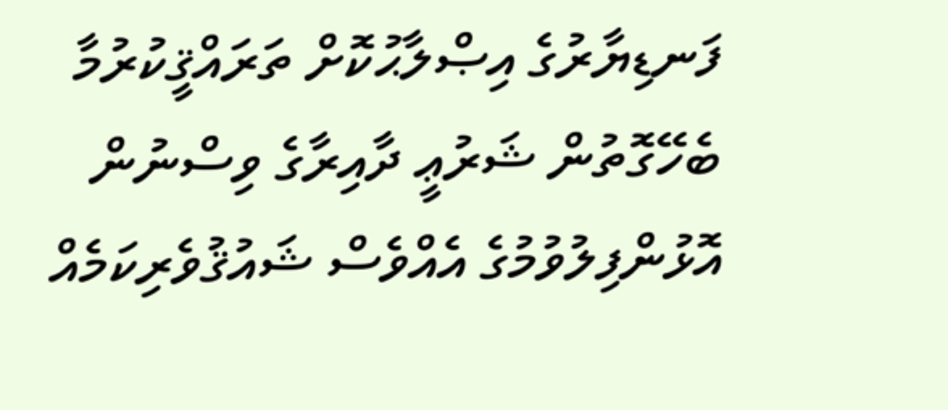ފަނޑިޔާރުގެ އިޞްލާޙުކޮށް ތަރައްޤީކުރުމާ ބެހޭގޮތުން ޝަރުޢީ ދާއިރާގެ ވިސްނުން އޮޅުންފިލުވުމުގެ އެއްވެސް ޝައުޤުވެރިކަމެއް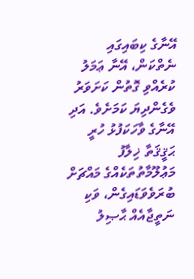އޭނާގެ ކިބައިގައި ނެތްކަން، އޭނާ ޢަމަލު ކުރެއްވި ގޮތުން ކަށަވަރު ވެގެންދިޔަ ކަމަށެވެ. އަދި އޭނާގެ ވާހަކަފުޅު ހުރީ ޙަޤީޤަތާ ޚިލާފު މަޢުލޫމާތުތަކެއްގެ މައްޗަށް ބުރަވެވަޑައިގެން، ވަކި ނަތީޖާއެއް ޙާޞިލު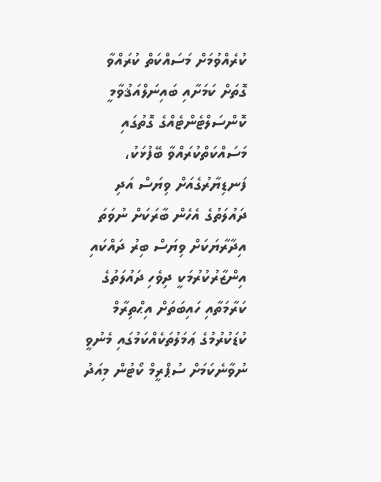ކުރެއްވުމަށް މަސައްކަތް ކުރައްވާ ގޮތަށް ކަމަށާއި ބައިނަލްއަޤުވާމީ ކޮންސަލްޓެންޓެއްގެ ގޮތުގައި މަސައްކަތްކުރައްވާ ބޭފުޅަކު، ފަނޑިޔާރުގެއަށް ވިޔަސް އަދި ދައުލަތުގެ އެހެން ބާރަކަށް ނުވަތަ އިދާރާޔަކަށް ވިޔަސް ބިރު ދައްކައި އިންޒާރުކުރުމަކީ ދިވެހި ދައުލަތުގެ ކަރާމަތާއި ހައިބަތަށް އިޙްތިރާމް ކުޑަކުރުމުގެ ޢަމަލުތަކެއްކަމުގައި މެނުވީ ނުވާނެކަމަށް ސުޕްރީމް ކޯޓުން މިއަދު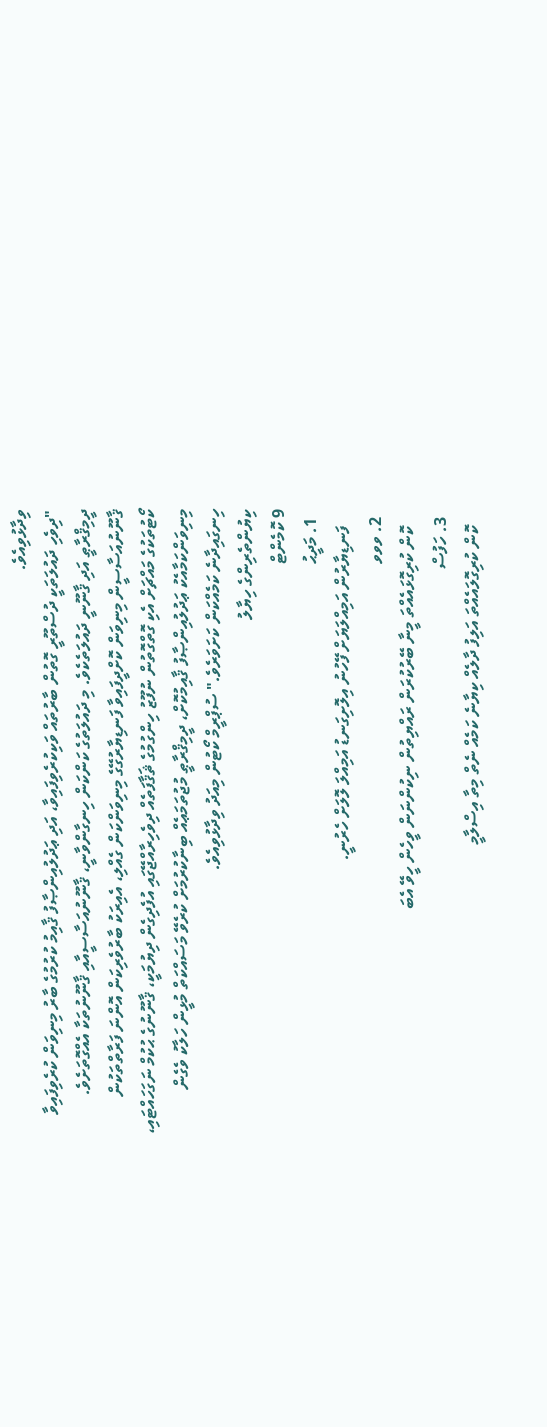ވިދާޅުވިއެވެ.
"ދިވެހި ދައުލަތަކީ ދުސްތޫރީ ގޮތުން ބާރުތައް ވަކިކުރެވިފައިވާ، އަދި ޢަދުލުއިންޞާފު ޤާއިމު ކުރުމުގެ ބާރު މިނިވަން ކުރެވިފައިވާ ދީމިޤްރާޠީ އަދި ޤާނޫނީ ދައުލަތެކެވެ. މި ދައުލަތުގެ ކަންކަން ހިނގާންވާނީ، ޤާނޫނުއަސާސީއާއި ޤާނޫނުތަކާ އެއްގޮތަށެވެ. ޤާނޫނުއަސާސީން މިނިވަން ކޮށްދީފައިވާ ފަނޑިޔާރުގޭގެ މިނިވަންކަން ގެއްލި، އެއިރަކު ބާރުވެރިކަން އޮންނަ ފަރާތްތަކުން ކޯޓުތަކުގެ މައްޗަށް އެކި ގޮތްގޮތުން ނުފޫޒު ހިންގުމުގެ ޘަޤާފަތެއް ދިވެހިރާއްޖޭގައި އުފެދިގެން ދިޔުމަކީ، ޤާނޫނުގެ ޙުކުމް ނަގަހައްޓައި، މިނިވަންކަމާއެކު ޢަދުލުއިންޞާފު ޤާއިމުކޮށް، ދީމިޤްރާޠީ މުޖުތަމަޢެއް ބިނާކުރުމަށް ކުރެވޭ މަސައްކަތް މުޅީން ހަލާކު ވެގެން ހިނގައިދާނެ ކަމެއްކަން ކަށަވަރެވެ." ސުޕްރީމް ކޯޓުން މިއަދު ވިދާޅުވިއެވެ.
ކިޔުންތެރިންގެ ހިޔާލު
9 ކޮމެންޓް
  1. މަދީޙު
    ފަނޑިޔާރުން އަމިއްލަޔަށް ފޭހުނު އިލޮށިގަނޑު އަމިއްލަ ލޮލަށް ހެރުނީ.
  2. ވވވ
    ކޮން ކުރިގޮޅައެއްތަ މީނާ ބޭރުކުރަން ރައްޔިތުން ނިކުންނަން ވީހެން ހީވޭ އެބަ
  3. ހަފުސް
    ކޮން ކުރިގޮލައެއްތަ އަލިފު ދާލެއް ކިޔާނެ ކަމެއް ނެތް މިތާ އިސްލާމީ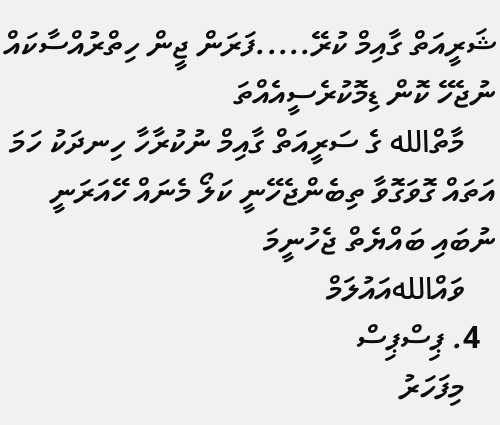ޝަރީއަތް ގާއިމް ކުރޭ.....ފަރަން ޖީން ހިތްރުއްސާކައް ނުޖެހޭ ކޮން ޑިމޮކުރެސީއެއްތަ
    މާތްالله ގެ ސަރީއަތް ގާއިމް ނުކުރާހާ ހިނދަކު ހަމަ އަތައް ގޮވަގޮވާ ތިބެންޖެހޭނީ ކަލޯ މެނައް ހޭއަރަނީ ނުބައި ބައްޔެތް ޖެހުނީމަ
    ވައްاللهއައުލަމް
  4. ޕިސްޕިސް
    މިފަހަރު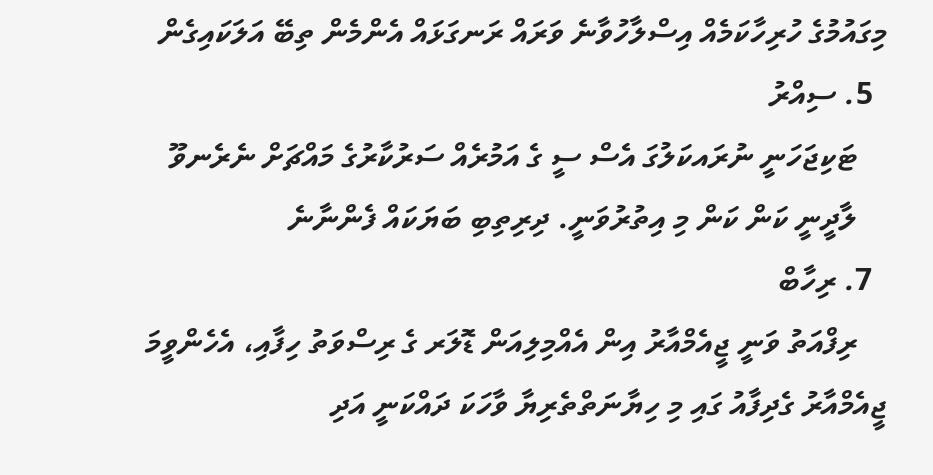މިގައުމުގެ ހުރިހާކަމެއް އިސްލާހުވާނެ ވަރައް ރަނގަޅައް އެންމެން ތިބޭ އަލަކައިގެން
  5. ސިއްރު
    ޓަކިޖަހަނީ ނުރައކަލުގަ އެސް ސީ ގެ އަމުރެއް ސަރުކާރުގެ މައްޗަށް ނެރެނވޫ
    ލާދީނީ ކަން ކަން މި އިތުރުވަނީ. ދިރިތިބި ބަޔަކައް ފެންނާނެ
  7. ރިހާބް
    ރިފްއަތު ވަނީ ޖީއެމްއާރު އިން އެއްމިލިއަން ޑޮލަރ ގެ ރިސްވަތު ހިފާއި، އެހެންވީމަ ޖީއެމްއާރު ގެދިފާއު ގައި މި ހިޔާނަތްތެރިޔާ ވާހަކަ ދައްކަނީ އަދި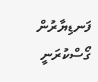ފަނޑިޔާރުން ގޯސްކުރަނީ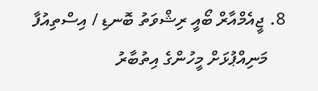8. ޖީއެމްއާރް ބޯއީ ރިޝްވަތު ބޮނޑި / އިސްތިއުފާ
    މަނިއްޕުޅަށް މީހުންގެ އިތުބާރު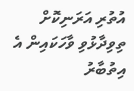އުތުރި އަރަނިކޮށް ތިވިދާޅުވި ވާހަކައިން އެ އިތުބާރު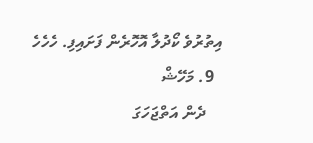އިތުރުވެ ކޯދުލާ އޮހޮރެން ފަށައިފި. ހެހެހެ
  9. މަހޭޝް
    ދެން އަތްޖަހަގަ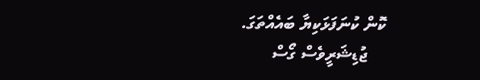ކޮން ކުނަފަޅަކިޔާ ބައެއްތަގަ.
    ޖުޑިޝަރީވެސް ގޯސް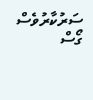ސަރުކާރުވެސް ގޯސް